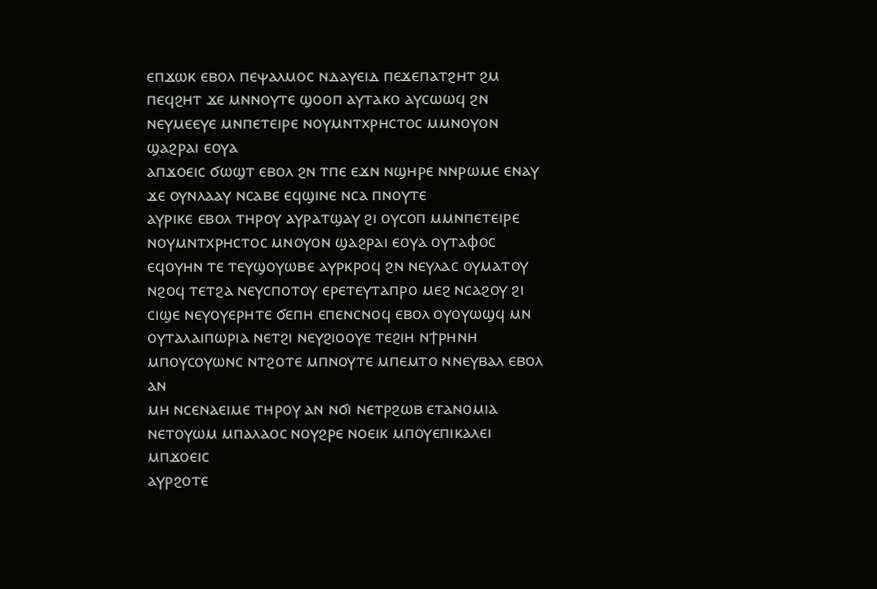ⲉⲡϫⲱⲕ ⲉⲃⲟⲗ ⲡⲉⲯⲁⲗⲙⲟⲥ ⲛⲇⲁⲩⲉⲓⲇ ⲡⲉϫⲉⲡⲁⲧϩⲏⲧ ϩⲙ ⲡⲉϥϩⲏⲧ ϫⲉ ⲙⲛⲛⲟⲩⲧⲉ ϣⲟⲟⲡ ⲁⲩⲧⲁⲕⲟ ⲁⲩⲥⲱⲱϥ ϩⲛ ⲛⲉⲩⲙⲉⲉⲩⲉ ⲙⲛⲡⲉⲧⲉⲓⲣⲉ ⲛⲟⲩⲙⲛⲧⲭⲣⲏⲥⲧⲟⲥ ⲙⲙⲛⲟⲩⲟⲛ ϣⲁϩⲣⲁⲓ ⲉⲟⲩⲁ
ⲁⲡϫⲟⲉⲓⲥ ϭⲱϣⲧ ⲉⲃⲟⲗ ϩⲛ ⲧⲡⲉ ⲉϫⲛ ⲛϣⲏⲣⲉ ⲛⲛⲣⲱⲙⲉ ⲉⲛⲁⲩ ϫⲉ ⲟⲩⲛⲗⲁⲁⲩ ⲛⲥⲁⲃⲉ ⲉϥϣⲓⲛⲉ ⲛⲥⲁ ⲡⲛⲟⲩⲧⲉ
ⲁⲩⲣⲓⲕⲉ ⲉⲃⲟⲗ ⲧⲏⲣⲟⲩ ⲁⲩⲣⲁⲧϣⲁⲩ ϩⲓ ⲟⲩⲥⲟⲡ ⲙⲙⲛⲡⲉⲧⲉⲓⲣⲉ ⲛⲟⲩⲙⲛⲧⲭⲣⲏⲥⲧⲟⲥ ⲙⲛⲟⲩⲟⲛ ϣⲁϩⲣⲁⲓ ⲉⲟⲩⲁ ⲟⲩⲧⲁⲫⲟⲥ ⲉϥⲟⲩⲏⲛ ⲧⲉ ⲧⲉⲩϣⲟⲩⲱⲃⲉ ⲁⲩⲣⲕⲣⲟϥ ϩⲛ ⲛⲉⲩⲗⲁⲥ ⲟⲩⲙⲁⲧⲟⲩ ⲛϩⲟϥ ⲧⲉⲧϩⲁ ⲛⲉⲩⲥⲡⲟⲧⲟⲩ ⲉⲣⲉⲧⲉⲩⲧⲁⲡⲣⲟ ⲙⲉϩ ⲛⲥⲁϩⲟⲩ ϩⲓ ⲥⲓϣⲉ ⲛⲉⲩⲟⲩⲉⲣⲏⲧⲉ ϭⲉⲡⲏ ⲉⲡⲉⲛⲥⲛⲟϥ ⲉⲃⲟⲗ ⲟⲩⲟⲩⲱϣϥ ⲙⲛ ⲟⲩⲧⲁⲗⲁⲓⲡⲱⲣⲓⲁ ⲛⲉⲧϩⲓ ⲛⲉⲩϩⲓⲟⲟⲩⲉ ⲧⲉϩⲓⲏ ⲛϯⲣⲏⲛⲏ ⲙⲡⲟⲩⲥⲟⲩⲱⲛⲥ ⲛⲧϩⲟⲧⲉ ⲙⲡⲛⲟⲩⲧⲉ ⲙⲡⲉⲙⲧⲟ ⲛⲛⲉⲩⲃⲁⲗ ⲉⲃⲟⲗ ⲁⲛ
ⲙⲏ ⲛⲥⲉⲛⲁⲉⲓⲙⲉ ⲧⲏⲣⲟⲩ ⲁⲛ ⲛϭⲓ ⲛⲉⲧⲣϩⲱⲃ ⲉⲧⲁⲛⲟⲙⲓⲁ ⲛⲉⲧⲟⲩⲱⲙ ⲙⲡⲁⲗⲁⲟⲥ ⲛⲟⲩϩⲣⲉ ⲛⲟⲉⲓⲕ ⲙⲡⲟⲩⲉⲡⲓⲕⲁⲗⲉⲓ ⲙⲡϫⲟⲉⲓⲥ
ⲁⲩⲣϩⲟⲧⲉ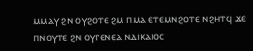ⲙⲙⲁⲩ ϩⲛ ⲟⲩϩⲟⲧⲉ ϩⲙ ⲡⲙⲁ ⲉⲧⲉⲙⲛϩⲟⲧⲉ ⲛϩⲏⲧϥ ϫⲉ ⲡⲛⲟⲩⲧⲉ ϩⲛ ⲟⲩⲅⲉⲛⲉⲁ ⲛⲇⲓⲕⲁⲓⲟⲥ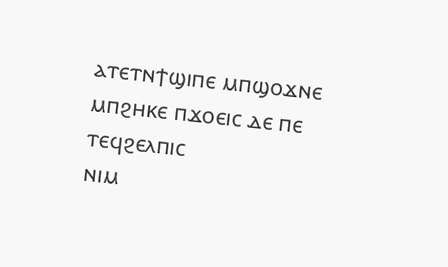ⲁⲧⲉⲧⲛϯϣⲓⲡⲉ ⲙⲡϣⲟϫⲛⲉ ⲙⲡϩⲏⲕⲉ ⲡϫⲟⲉⲓⲥ ⲇⲉ ⲡⲉ ⲧⲉϥϩⲉⲗⲡⲓⲥ
ⲛⲓⲙ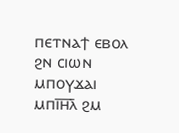ⲡⲉⲧⲛⲁϯ ⲉⲃⲟⲗ ϩⲛ ⲥⲓⲱⲛ ⲙⲡⲟⲩϫⲁⲓ ⲙⲡⲓ︤ⲏ︦ⲗ︥ ϩⲙ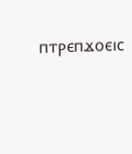ⲡⲧⲣⲉⲡϫⲟⲉⲓⲥ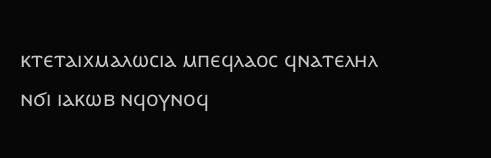ⲕⲧⲉⲧⲁⲓⲭⲙⲁⲗⲱⲥⲓⲁ ⲙⲡⲉϥⲗⲁⲟⲥ ϥⲛⲁⲧⲉⲗⲏⲗ ⲛϭⲓ ⲓⲁⲕⲱⲃ ⲛϥⲟⲩⲛⲟϥ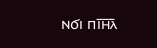ⲛϭⲓ ⲡⲓ︤ⲏ︦ⲗ︥